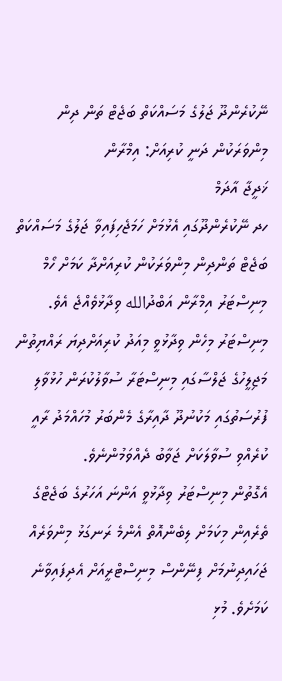ނޭކުރެންދޫ ޖަލުގެ މަސައްކަތް ބަޖެޓް ތަން ދިން މިންވަރަކުން ދަނީ ކުރިއަށް: އިމްރާން
ޚަދީޖާ އާދަމް
ހދ ނޭކުރެންދޫގައި އެޅުމަށް ހަމަޖެހިފައިވާ ޖަލުގެ މަސައްކަތް ބަޖެޓް ތަންދިން މިންވަރަކުން ކުރިއަށްދާ ކަމަށް ހޯމް މިނިސްޓަރު އިމްރާން އަބްދުالله ވިދާޅުވެއްޖެ އެވެ.
މިނިސްޓަރު މިހެން ވިދާޅުވީ މިއަދު ކުރިއަށްދިޔަ ރައްޔިތުން މަޖިލީހުގެ ޖަލްސާގައި މިނިސްޓަރާ ސުވާލުކުރަން ހުޅުވާލި ފުރުސަތުގައި މަކުނުދޫ ދާއިރާގެ މެންބަރު މުހައްމަދު ރާއީ ކުރެއްވި ސުވާލަކަށް ޖަވާބު ދެއްވަމުންނެވެ.
އެގޮތުން މިނިސްޓަރު ވިދާޅުވީ އަންނަ އަހަރުގެ ބަޖެޓްގެ ތެރެއިން މިކަމަށް ލިބެންއޮތް އެންމެ ރަނގަޅު މިންވަރެއް ޖަހައިދިނުމަށް ފިނޭންސް މިނިސްޓްރީއަށް އެދިފައިވާނެ ކަމަށެވެ. މުޅި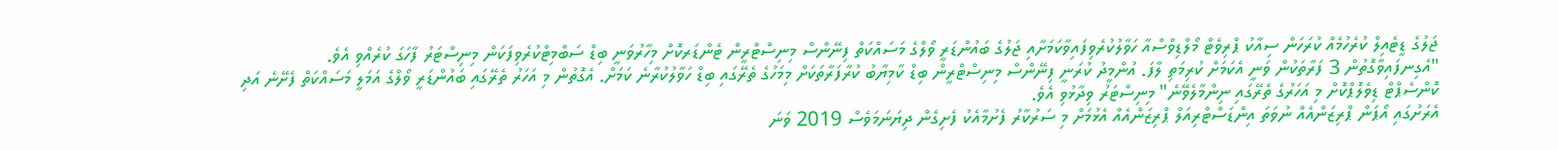ޖަލުގެ ޑީޓެއިލް ކުރެހުމެއް ކުރަހަން ސިއާކު ޕްރިވެޓް މޯލްޑިވްސްއާ ހަވާލުކުރެވިފައިވާކަމަށާއި ޖަލުގެ ބައުންޑަރީ ވޯލްގެ މަސައްކަތް ފިނޭންސް މިނިސްޓްރީން ޓެންޑަރކޮށް މިހާރުވަނީ ބިޑް ސަބްމިޓްކުރެވިފަކަން މިނިސްޓަރު ފާހަގަ ކުރެއްވި އެވެ.
"އެގިނފައިވާގޮތުން 3 ފަރާތަކުން ވަނީ އެކަމަށް ކުރިމަތި ލާފަ. އުންމީދު ކުރަނީ ފިނޭންސް މިނިސްޓްރީން ބިޑް ކާމިޔާބު ކުރާފަރާތަކަށް މިމަހުގެ ތެރޭގައި ބިޑް ހަވާލުކުރާނެ ކަމަށް. އެގޮތުން މި އަހަރު ތެރޭގައި ބައުންޑަރީ ވޯލްގެ އަމަލީ މަސައްކަތް ފެށޭނެ އަދި ކޮންސެޕްޓް ޑިވެލޮޕްކޮށް މި އަހަރުގެ ތެރޭގައި ނިންމާލެވޭނެ" މިނިސްޓަރު ވިދާޅުވި އެވެ.
އެރަށުގައި އޯޕަން ޕްރިޒަންއެއް ނުވަތަ އިންޑަސްޓްރިއަލް ޕްރިޒަންއެއް އެޅުމަށް މި ސަރުކާރު ފެށުމާއެކު ފެށިގެން ދިޔަނަމަވެސް 2019 ވަނަ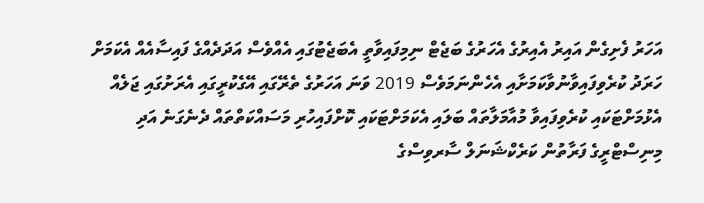އަހަރު ފެށިގެން އައިރު އެއިރުގެ އެހަރުގެ ބަޖެޓް ނިމިފައިވާތީ އެބަޖެޓުގައި އެއްވެސް އަދަދެއްގެ ފައިސާއެއް އެކަމަށް ހަރަދު ކުރެވިފައިވާނުވާކަމަށާއި އެހެންނަމަވެސް 2019 ވަނަ އަހަރުގެ ތެރޭގައި އޭގެކުރީގައި އެރަށުގައި ޖަލެއް އެޅުމަށްޓަކައި ކުރެވިފައިވާ މުއާމަލާތައް ބަލައި އެކަމަށްޓަކައި ކޮށްފައިހުރި މަސައްކަތްތައް ދެނެގަނެ އަދި މިނިސްޓްރީގެ ފަރާތުން ކަރެކްޝަނަލް ސާރވިސްގެ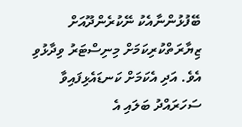ބޭފުޅުންނާއެކު ނޭކުރެންދޫއަށް ޒިޔާރަތްކުރިކަމަށް މިނިސްޓަރު ވިދާޅުވި އެވެ. އަދި އެކަމަށް ކަނޑައެޅިފައިވާ ސަހަރައްދު ބަލައި އެ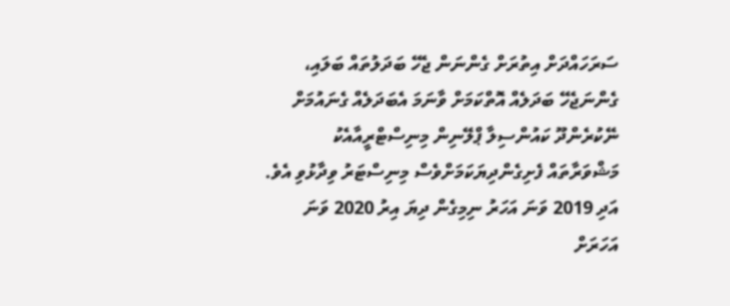ސަރަހައްދަށް އިތުރަށް ގެންނަން ޖެހޭ ބަދަލުތައް ބަލައި، ގެންނަޖެހޭ ބަދަލެއް އޮތްކަމަށް ވާނަމަ އެބަދަލެއް ގެނައުމަށް ނޭކުރެންދޫ ކައުންސިލާ ޕްލޭނިން މިނިސްޓްރީއާއެކު މަޝްވަރާތައް ފެށިގެންދިޔަކަމަށްވެސް މިނިސްޓަރު ވިދާޅުވި އެވެ.
އަދި 2019 ވަނަ އަހަރު ނިމިގެން ދިޔަ އިރު 2020 ވަނަ އަހަރަށް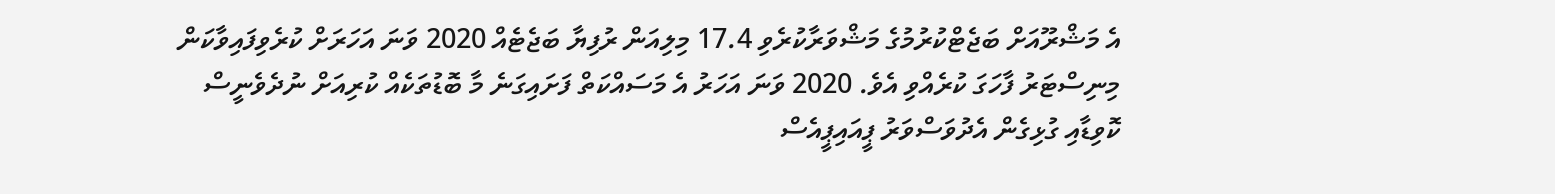އެ މަޝްރޫއަށް ބަޖެޓްކުރުމުގެ މަޝްވަރާކުރެވި 17.4 މިލިއަން ރުފިޔާ ބަޖެޓެއް 2020 ވަނަ އަހަރަށް ކުރެވިފައިވާކަން މިނިސްޓަރު ފާހަގަ ކުރެއްވި އެވެ. 2020 ވަނަ އަހަރު އެ މަސައްކަތް ފަށައިގަނެ މާ ބޮޑުތަކެއް ކުރިއަށް ނުދެވެނީސް ކޮވިޑާއި ގުޅިގެން އެދުވަސްވަރު ޕީއައިޕީއެސް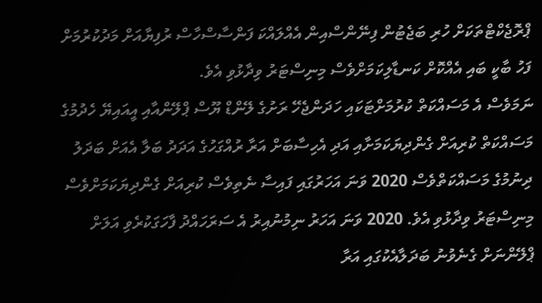ޕްރޮޖެކްޓްތަކަށް ހުރި ބަޖެޓުން ފިނޭންސްއިން އެއްލައްކަ ފަންސާސްހާސް ރުފިޔާއަށް މަދުކުރުމަށް ފަހު ބާކީ ބައި އެއްކޮށް ކަނޑާލިކަމަށްވެސް މިނިސްޓަރު ވިދާޅުވި އެވެ.
ނަމަވެސް އެ މަސައްކަތް ކުރުމަށްޓަކައި ހަދަންޖެހޭ ރަށުގެ ލޭންޑް ޔޫސް ޕްލޭންއާއި އީއައިޔޭ ހެދުމުގެ މަސައްކަތް ކުރިއަށް ގެންދިޔަކަމަށާއި އަދި އެހިސާބަށް އަރާ ރުއްގަހުގެ އަދަދު ބަލާ އެއަށް ބަދަލު ދިނުމުގެ މަސައްކަތްވެސް 2020 ވަނަ އަހަރުގައި ފައިސާ ނެތިވެސް ކުރިއަށް ގެންދިޔަކަމަށްވެސް މިނިސްޓަރު ވިދާޅުވި އެވެ. 2020 ވަނަ އަހަރު ނިމުނުއިރު އެ ސަރަހައްދު ފާހަގަކުރެވި އަލަށް ޕްލޭންނަށް ގެނެވުނު ބަދަލާއެކުގައި އަރާ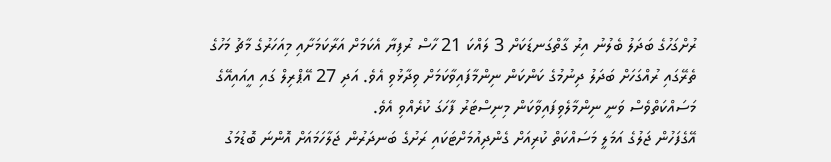ރުށްގަހުގެ ބަދަލު ބެލުނު އިރު ގާތްގަނޑަކަށް 3 ލައްކަ 21 ހާސް ރުފިޔާ އެކަމަށް އަރާކަމަށާއި މިއަހަރުގެ މާޗު މަހުގެ ތެރޭގައި ރުއްގަހަށް ބަދަލު ދިނުމުގެ ކަންކަން ނިންމާފައިވާކަމަށް ވިދާޅުވި އެވެ. އަދި 27 އޭޕްރިލް ގައި އީއައިއޭގެ މަސައްކަތްވެސް ވަނީ ނިންމާލެވިފައިވާކަން މިނިސްޓަރު ފާހަގަ ކުރެއްވި އެވެ.
އޭގެފަހުން ޖަލުގެ އަމަލީ މަސައްކަތް ކުރިއަށް ގެންދިއުމަށްޓަކައި ރަށުގެ ބަނދަރުން ޖަލާހަމައަށް އޮންނަ ބޮޑުމަގު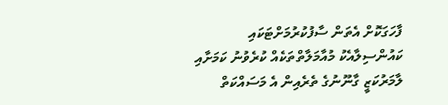ފާހަގަކޮށް އެތަން ސާފުކުރުމަށްޓަކައި ކައުންސިލާއެކު މުއާމަލާތްތަކެއް ކުރެވުނު ކަމަށާއި ލާމަރުކަޒީ ގާނޫނުގެ ތެރެއިން އެ މަސައްކަތް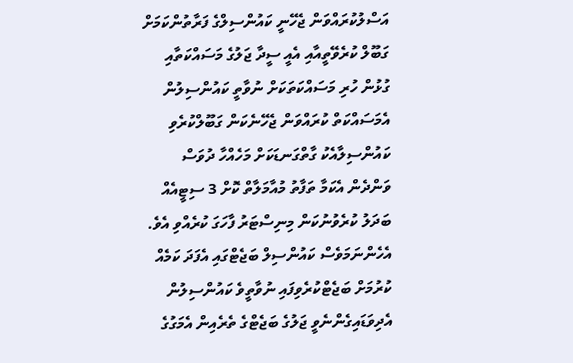އަސްލުކުރައްވަން ޖެހޭނީ ކައުންސިލްގެ ފަރާތުންކަމަށް ގަބޫލް ކުރެވޭތީއާއި އެއީ ސީދާ ޖަލުގެ މަސައްކަތާއި ގުޅުން ހުރި މަސައްކަތަކަށް ނުވާތީ ކައުންސިލުން އެމަސައްކަތް ކުރައްވަން ޖެހޭނެކަން ގަބޫލްކުރެވި ކައުންސިލާއެކު ގާތްގަނޑަކަށް މަހެއްހާ ދުވަސް ވަންދެން އެކަމާ ތަފާތު މުއާމަލާތް ކޮށް 3 ސިޓީއެއް ބަދަލު ކުރެވުނުކަން މިނިސްޓަރު ފާހަގަ ކުރެއްވި އެވެ.
އެހެންނަމަވެސް ކައުންސިލް ބަޖެޓްގައި އެފަދަ ކަމެއް ކުރުމަށް ބަޖެޓްކުރެވިފައި ނުވާތީވެ ކައުންސިލުން އެދިވަޑައިގެންނެވީ ޖަލުގެ ބަޖެޓްގެ ތެރެއިން އެމަގުގެ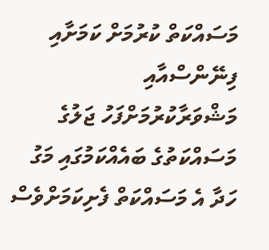މަސައްކަތް ކުރުމަށް ކަމަށާއި ފިނޭންސްއާއި މަޝްވަރާކުރުމަށްފަހު ޖަލުގެ މަސައްކަތުގެ ބައެއްކަމުގައި މަގު ހަދާ އެ މަސައްކަތް ފެށިކަމަށްވެސް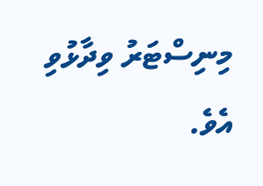މިނިސްޓަރު ވިދާޅުވި އެވެ.